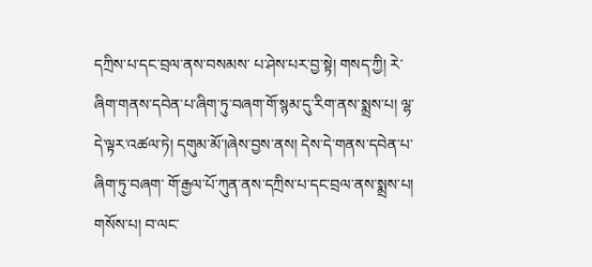དཀྲིས་པ་དང་བྲལ་ནས་བསམས་ པ་ཤེས་པར་བྱ་སྟེ། གསད་ཀྱི། རེ་ཞིག་གནས་དབེན་པ་ཞིག་ཏུ་བཞག་གོ་སྙམ་དུ་རིག་ནས་སྨྲས་པ། ལྷ་དེ་ལྟར་འཚལ་ཏེ། དགུམ་མོ་།ཞེས་བྱས་ནས། དེས་དེ་གནས་དབེན་པ་ཞིག་ཏུ་བཞག་ གོ་རྒྱལ་པོ་ཀུན་ནས་དཀྲིས་པ་དང་བྲལ་ནས་སྨྲས་པ། གསོས་པ། བ་ལང་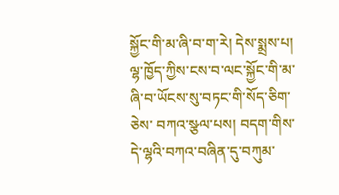སྐྱོང་གི་མ་ཞི་བ་ག་རེ། དེས་སྨྲས་པ། ལྷ་ཁྱོད་ཀྱིས་ངས་བ་ལང་སྐྱོང་གི་མ་ཞི་བ་ཡོངས་སུ་བཏང་གི་སོད་ཅིག་ཅེས་ བཀའ་སྩལ་པས། བདག་གིས་དེ་ལྷའི་བཀའ་བཞིན་དུ་བཀུམ་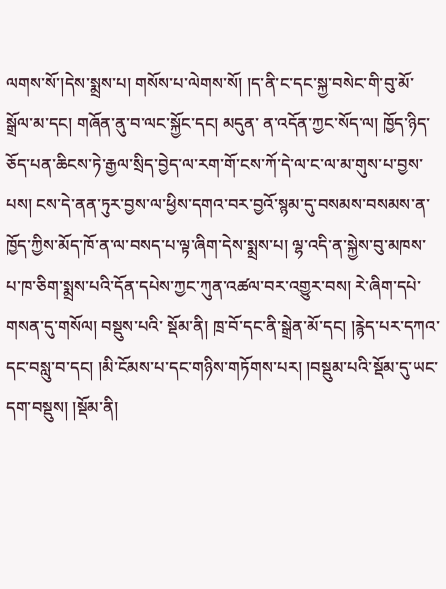ལགས་སོ་།དེས་སྨྲས་པ། གསོས་པ་ལེགས་སོ། །ད་ནི་ང་དང་སྐྱ་བསེང་གི་བུ་མོ་སྒྲོལ་མ་དང། གཞོན་ནུ་བ་ལང་སྐྱོང་དང། མདུན་ ན་འདོན་ཀྱང་སོད་ལ། ཁྱོད་ཉིད་ཅོད་པན་ཆིངས་ཏེ་རྒྱལ་སྲིད་བྱེད་ལ་རག་གོ་ངས་ཀོ་དེ་ལ་ང་ལ་མ་གུས་པ་བྱས་པས། ངས་དེ་ནན་ཏུར་བྱས་ལ་ཕྱིས་དགའ་བར་བྱའོ་སྙམ་དུ་བསམས་བསམས་ན་ ཁྱོད་ཀྱིས་མོད་ཁོ་ན་ལ་བསད་པ་ལྟ་ཞིག་དེས་སྨྲས་པ། ལྷ་འདི་ན་སྐྱེས་བུ་མཁས་པ་ཁ་ཅིག་སྨྲས་པའི་དོན་དཔེས་ཀྱང་ཀུན་འཚལ་བར་འགྱུར་བས། རེ་ཞིག་དཔེ་གསན་དུ་གསོལ། བསྡུས་པའི་ སྡོམ་ནི། ཁྲ་བོ་དང་ནི་སྒྲེན་མོ་དང། །རྙེད་པར་དཀའ་དང་བསླུ་བ་དང། །མི་ངོམས་པ་དང་གཉིས་གཏོགས་པར། །བསྡུམ་པའི་སྡོམ་དུ་ཡང་དག་བསྡུས། །སྡོམ་ནི།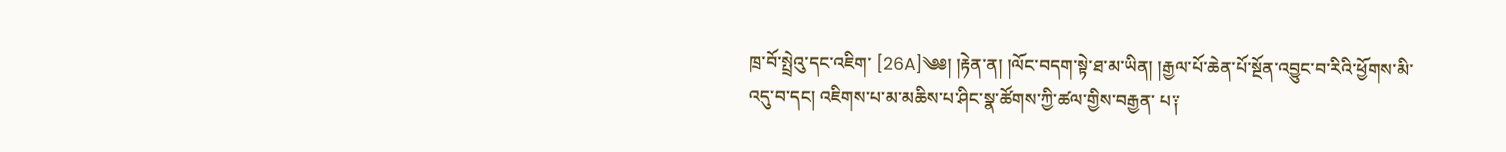ཁྲ་བོ་སྤྲེའུ་དང་འཇིག་ [26A]༄༅། །རྟེན་ན། །ལོང་བདག་སྟེ་ཐ་མ་ཡིན། །རྒྱལ་པོ་ཆེན་པོ་སྔོན་འབྱུང་བ་རིའི་ཕྱོགས་མི་འདུ་བ་དང། འཇིགས་པ་མ་མཆིས་པ་ཤིང་སྣ་ཚོགས་ཀྱི་ཚལ་གྱིས་བརྒྱན་ པ༑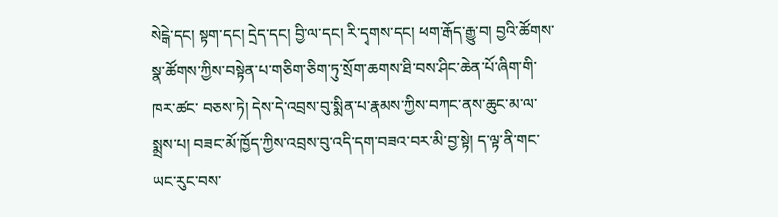སེངྒེ་དང། སྟག་དང། དྲེད་དང། བྱི་ལ་དང། རི་དྭགས་དང། ཕག་རྒོད་རྒྱུ་བ། བྱའི་ཚོགས་སྣ་ཚོགས་ཀྱིས་བསྟེན་པ་གཅིག་ཅིག་ཏུ་སྲོག་ཆགས་ཐི་བས་ཤིང་ཆེན་པོ་ཞིག་གི་ཁར་ཚང་ བཅས་ཏེ། དེས་དེ་འབྲས་བུ་སྨིན་པ་རྣམས་ཀྱིས་བཀང་ནས་ཆུང་མ་ལ་སྨྲས་པ། བཟང་མོ་ཁྱོད་ཀྱིས་འབྲས་བུ་འདི་དག་བཟའ་བར་མི་བྱ་སྟེ། ད་ལྟ་ནི་གང་ཡང་རུང་བས་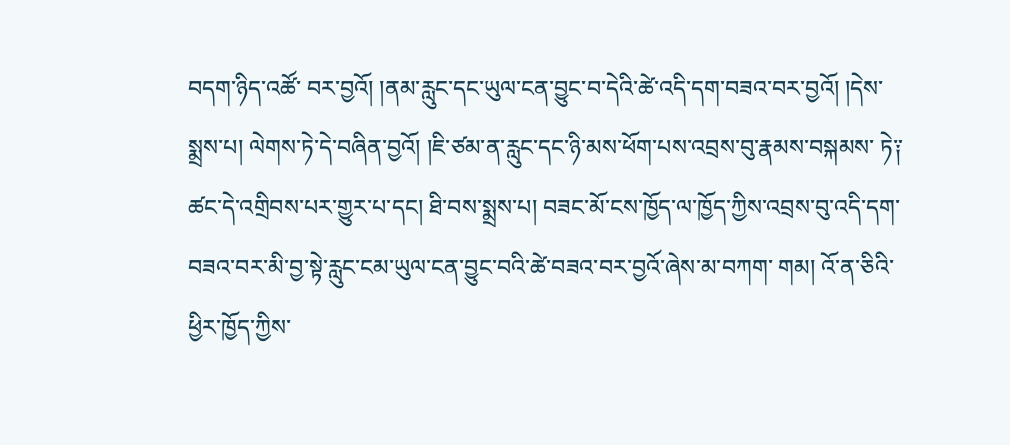བདག་ཉིད་འཚོ་ བར་བྱའོ། །ནམ་རླུང་དང་ཡུལ་ངན་བྱུང་བ་དེའི་ཚེ་འདི་དག་བཟའ་བར་བྱའོ། །དེས་སྨྲས་པ། ལེགས་ཏེ་དེ་བཞིན་བྱའོ། །ཇི་ཙམ་ན་རླུང་དང་ཉི་མས་ཕོག་པས་འབྲས་བུ་རྣམས་བསྐམས་ ཏེ༑ ཚང་དེ་འགྲིབས་པར་གྱུར་པ་དང། ཐི་བས་སྨྲས་པ། བཟང་མོ་ངས་ཁྱོད་ལ་ཁྱོད་ཀྱིས་འབྲས་བུ་འདི་དག་བཟའ་བར་མི་བྱ་སྟེ་རླུང་ངམ་ཡུལ་ངན་བྱུང་བའི་ཚེ་བཟའ་བར་བྱའོ་ཞེས་མ་བཀག་ གམ། འོ་ན་ཅིའི་ཕྱིར་ཁྱོད་ཀྱིས་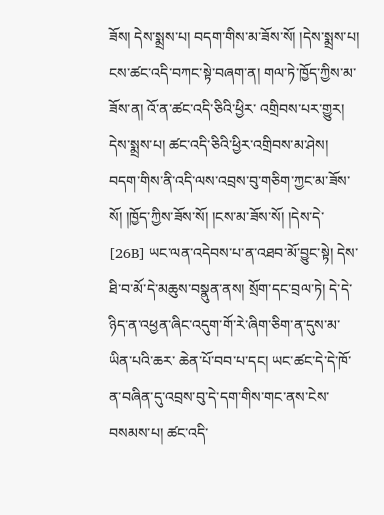ཟོས། དེས་སྨྲས་པ། བདག་གིས་མ་ཟོས་སོ། །དེས་སྨྲས་པ། ངས་ཚང་འདི་བཀང་སྟེ་བཞག་ན། གལ་ཏེ་ཁྱོད་ཀྱིས་མ་ཟོས་ན། འོ་ན་ཚང་འདི་ཅིའི་ཕྱིར་ འགྲིབས་པར་གྱུར། དེས་སྨྲས་པ། ཚང་འདི་ཅིའི་ཕྱིར་འགྲིབས་མ་ཤེས། བདག་གིས་ནི་འདི་ལས་འབྲས་བུ་གཅིག་ཀྱང་མ་ཟོས་སོ། །ཁྱོད་ཀྱིས་ཟོས་སོ། །ངས་མ་ཟོས་སོ། །དེས་དེ་ [26B] ཡང་ལན་འདེབས་པ་ན་འཐབ་མོ་བྱུང་སྟེ། དེས་ཐི་བ་མོ་དེ་མཆུས་བསྣུན་ནས། སྲོག་དང་བྲལ་ཏེ། དེ་དེ་ཉིད་ན་འཕྱན་ཞིང་འདུག་གོ་རེ་ཞིག་ཅིག་ན་དུས་མ་ཡིན་པའི་ཆར་ ཆེན་པོ་བབ་པ་དང། ཡང་ཚང་དེ་དེ་ཁོ་ན་བཞིན་དུ་འབྲས་བུ་དེ་དག་གིས་གང་ནས་ངེས་བསམས་པ། ཚང་འདི་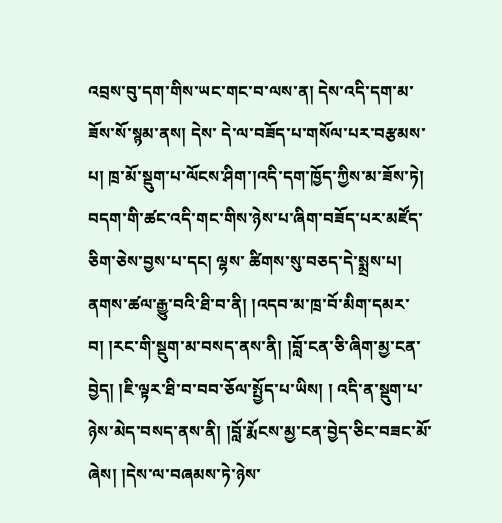འབྲས་བུ་དག་གིས་ཡང་གང་བ་ལས་ན། དེས་འདི་དག་མ་ཟོས་སོ་སྙམ་ནས། དེས་ དེ་ལ་བཟོད་པ་གསོལ་པར་བརྩམས་པ། ཁྲ་མོ་སྡུག་པ་ལོངས་ཤིག་།འདི་དག་ཁྱོད་ཀྱིས་མ་ཟོས་ཏེ། བདག་གི་ཚང་འདི་གང་གིས་ཉེས་པ་ཞིག་བཟོད་པར་མཛོད་ཅིག་ཅེས་བྱས་པ་དང། ལྷས་ ཚིགས་སུ་བཅད་དེ་སྨྲས་པ། ནགས་ཚལ་རྒྱུ་བའི་ཐི་བ་ནི། །འདབ་མ་ཁྲ་བོ་མིག་དམར་བ། །རང་གི་སྡུག་མ་བསད་ནས་ནི། །བློ་ངན་ཅི་ཞིག་མྱ་ངན་བྱེད། །ཇི་ལྟར་ཐི་བ་བབ་ཅོལ་སྤྱོད་པ་ཡིས། ། འདི་ན་སྡུག་པ་ཉེས་མེད་བསད་ནས་ནི། །བློ་རྨོངས་མྱ་ངན་བྱེད་ཅིང་བཟང་མོ་ཞེས། །དེས་ལ་བཞམས་ཏེ་ཉེས་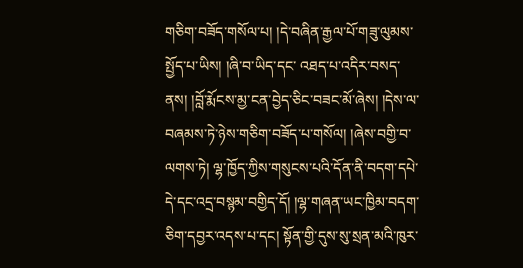གཅིག་བཟོད་གསོལ་པ། །དེ་བཞིན་རྒྱལ་པོ་གཟུ་ལུམས་སྤྱོད་པ་ཡིས། །ཞི་བ་ཡིད་དང་ འཐད་པ་འདིར་བསད་ནས། །བློ་རྨོངས་མྱ་ངན་བྱེད་ཅིང་བཟང་མོ་ཞེས། །དེས་ལ་བཞམས་ཏེ་ཉེས་གཅིག་བཟོད་པ་གསོལ། །ཞེས་བགྱི་བ་ལགས་ཏེ། ལྷ་ཁྱོད་ཀྱིས་གསུངས་པའི་དོན་ནི་བདག་དཔེ་ དེ་དང་འདྲ་བསྙམ་བགྱིད་དོ། །ལྷ་གཞན་ཡང་ཁྱིམ་བདག་ཅིག་དབྱར་འདས་པ་དང། སྟོན་གྱི་དུས་སུ་སྲན་མའི་ཁུར་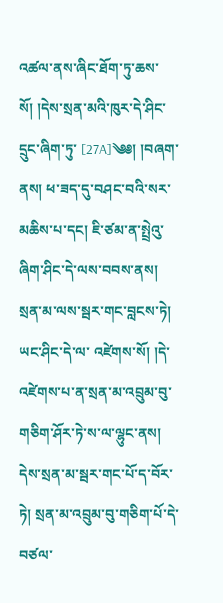འཚལ་ནས་ཞིང་ཐོག་ཏུ་ཆས་སོ། །དེས་སྲན་མའི་ཁུར་དེ་ཤིང་དྲུང་ཞིག་ཏུ་ [27A]༄༅། །བཞག་ནས། ཕ་ཟད་དུ་བཤང་བའི་སར་མཆིས་པ་དང། ཇི་ཙམ་ན་སྤྲེའུ་ཞིག་ཤིང་དེ་ལས་བབས་ནས། སྲན་མ་ལས་སྦར་གང་བླངས་ཏེ། ཡང་ཤིང་དེ་ལ་ འཛེགས་སོ། །དེ་འཛེགས་པ་ན་སྲན་མ་འབྲུམ་བུ་གཅིག་ཤོར་ཏེ་ས་ལ་ལྷུང་ནས། དེས་སྲན་མ་སྦར་གང་པོ་ད་བོར་ཏེ། སྲན་མ་འབྲུམ་བུ་གཅིག་པོ་དེ་བཙལ་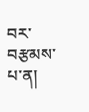བར་བརྩམས་པ་ན།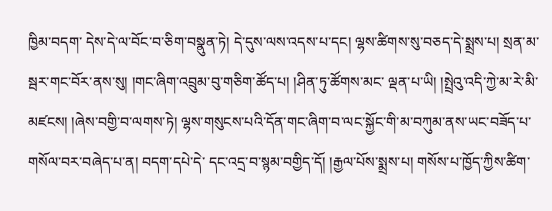ཁྱིམ་བདག་ དེས་དེ་ལ་བོང་བ་ཅིག་བསྣུན་ཏེ། དེ་དུས་ལས་འདས་པ་དང། ལྷས་ཚིགས་སུ་བཅད་དེ་སྨྲས་པ། སྲན་མ་སྦར་གང་བོར་ནས་སུ། །གང་ཞིག་འབྲུམ་བུ་གཅིག་ཚོད་པ། །ཤིན་ཏུ་ཚོགས་མང་ ལྡན་པ་ཡི། །སྤྲེའུ་འདི་ཀྱེ་མ་རེ་མི་མཛངས། །ཞེས་བགྱི་བ་ལགས་ཏེ། ལྷས་གསུངས་པའི་དོན་གང་ཞིག་བ་ལང་སྐྱོང་གི་མ་བཀུམ་ནས་ཡང་བཟོད་པ་གསོལ་བར་བཞེད་པ་ན། བདག་དཔེ་དེ་ དང་འདྲ་བ་སྙམ་བགྱིད་དོ། །རྒྱལ་པོས་སྨྲས་པ། གསོས་པ་ཁྱོད་ཀྱིས་ཚིག་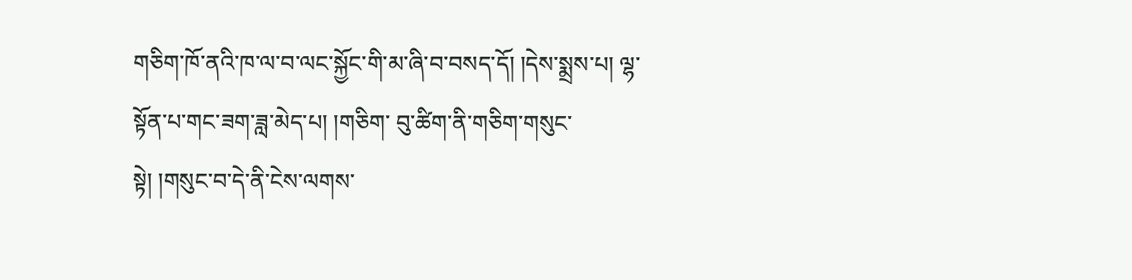གཅིག་ཁོ་ནའི་ཁ་ལ་བ་ལང་སྐྱོང་གི་མ་ཞི་བ་བསད་དོ། །དེས་སྨྲས་པ། ལྷ་སྟོན་པ་གང་ཟག་ཟླ་མེད་པ། །གཅིག་ བུ་ཚིག་ནི་གཅིག་གསུང་སྟེ། །གསུང་བ་དེ་ནི་ངེས་ལགས་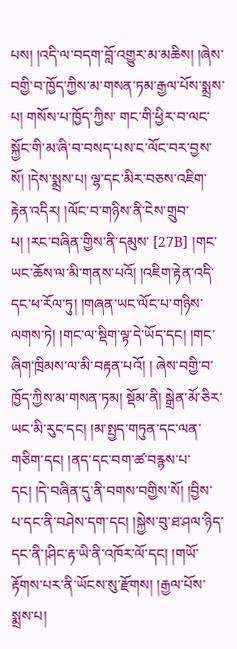པས། །འདི་ལ་བདག་བློ་འགྱུར་མ་མཆིས། །ཞེས་བགྱི་བ་ཁྱོད་ཀྱིས་མ་གསན་ཏམ་རྒྱལ་པོས་སྨྲས་པ། གསོས་པ་ཁྱོད་ཀྱིས་ གང་གི་ཕྱིར་བ་ལང་སྐྱོང་གི་མ་ཞི་བ་བསད་པས་ང་ལོང་བར་བྱས་སོ། །དེས་སྨྲས་པ། ལྷ་དང་མིར་བཅས་འཇིག་རྟེན་འདིར། །ལོང་བ་གཉིས་ནི་ངེས་གྲུབ་པ། །རང་བཞིན་གྱིས་ནི་དམུས་ [27B] །གང་ཡང་ཆོས་ལ་མི་གནས་པའོ། །འཇིག་རྟེན་འདི་དང་ཕ་རོལ་ཏུ། །གཞན་ཡང་ལོང་པ་གཉིས་ལགས་ཏེ། །གང་ལ་སྡིག་ལྟ་དེ་ཡོད་དང། །གང་ཞིག་ཁྲིམས་ལ་མི་བརྟན་པའོ། ། ཞེས་བགྱི་བ་ཁྱོད་ཀྱིས་མ་གསན་ཏམ། སྡོམ་ནི། སྒྲེན་མོ་ཅིར་ཡང་མི་རུང་དང། །མ་སྤྱད་གཏུན་དང་ལན་གཅིག་དང། །ནད་དང་བག་ཚ་བརྙས་པ་དང། །དེ་བཞིན་དུ་ནི་བགས་བགྱིས་སོ། །བྱིས་ པ་དང་ནི་བཤེས་དག་དང། །སྐྱེས་བུ་ཐ་ཤལ་ཉིད་དང་ནི་།ཤིང་རྟ་ཡི་ནི་འཁོར་ལོ་དང། །གཡོ་རྟོགས་པར་ནི་ཡོངས་སུ་རྫོགས། །རྒྱལ་པོས་སྨྲས་པ།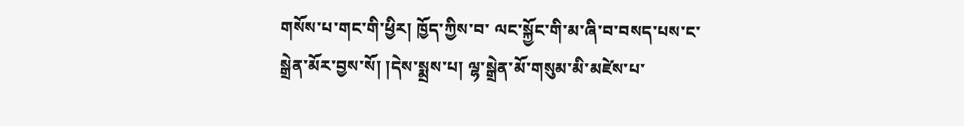གསོས་པ་གང་གི་ཕྱིར། ཁྱོད་ཀྱིས་བ་ ལང་སྐྱོང་གི་མ་ཞི་བ་བསད་པས་ང་སྒྲེན་མོར་བྱས་སོ། །དེས་སྨྲས་པ། ལྷ་སྒྲེན་མོ་གསུམ་མི་མཛེས་པ་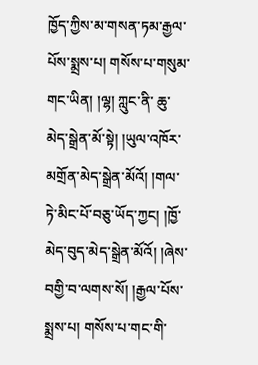ཁྱོད་ཀྱིས་མ་གསན་ཏམ་རྒྱལ་པོས་སྨྲས་པ། གསོས་པ་གསུམ་གང་ཡིན། །ལྷ། ཀླུང་ནི་ ཆུ་མེད་སྒྲེན་མོ་སྟེ། །ཡུལ་འཁོར་མགྲོན་མེད་སྒྲེན་མོའོ། །གལ་ཏེ་མིང་པོ་བཅུ་ཡོད་ཀྱང། །ཁྱོ་མེད་བུད་མེད་སྒྲེན་མོའོ། །ཞེས་བགྱི་བ་ལགས་སོ། །རྒྱལ་པོས་སྨྲས་པ། གསོས་པ་གང་གི་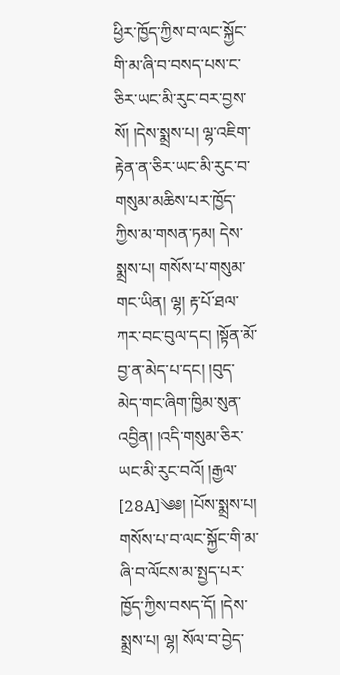ཕྱིར་ཁྱོད་ཀྱིས་བ་ལང་སྐྱོང་གི་མ་ཞི་བ་བསད་པས་ང་ཅིར་ཡང་མི་རུང་བར་བྱས་སོ། །དེས་སྨྲས་པ། ལྷ་འཇིག་རྟེན་ན་ཅིར་ཡང་མི་རུང་བ་གསུམ་མཆིས་པར་ཁྱོད་ཀྱིས་མ་གསན་ཏམ། དེས་ སྨྲས་པ། གསོས་པ་གསུམ་གང་ཡིན། ལྷ། རྟ་པོ་ཐལ་ཀར་བང་བུལ་དང། །སྟོན་མོ་བྱ་ན་མེད་པ་དང། །བུད་མེད་གང་ཞིག་ཁྱིམ་སུན་འབྱིན། །འདི་གསུམ་ཅིར་ཡང་མི་རུང་བའོ། །རྒྱལ་ [28A]༄༅། །པོས་སྨྲས་པ། གསོས་པ་བ་ལང་སྐྱོང་གི་མ་ཞི་བ་ལོངས་མ་སྤྱད་པར་ཁྱོད་ཀྱིས་བསད་དོ། །དེས་སྨྲས་པ། ལྷ། སོལ་བ་བྱེད་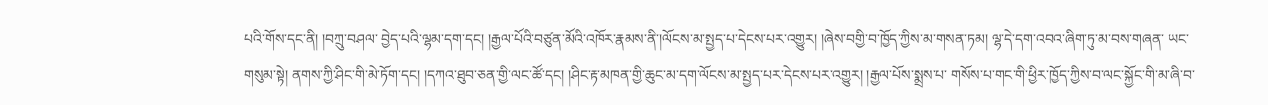པའི་གོས་དང་ནི། །བཀྲུ་བཤལ་ བྱེད་པའི་ལྷམ་དག་དང། །རྒྱལ་པོའི་བཙུན་མོའི་འཁོར་རྣམས་ནི་།ལོངས་མ་སྤྱད་པ་དེངས་པར་འགྱུར། །ཞེས་བགྱི་བ་ཁྱོད་ཀྱིས་མ་གསན་ཏམ། ལྷ་དེ་དག་འབའ་ཞིག་ཏུ་མ་བས་གཞན་ ཡང་གསུམ་སྟེ། ནགས་ཀྱི་ཤིང་གི་མེ་ཏོག་དང། །དཀའ་ཐུབ་ཅན་གྱི་ལང་ཚོ་དང། །ཤིང་རྟ་མཁན་གྱི་ཆུང་མ་དག་ལོངས་མ་སྤྱད་པར་དེངས་པར་འགྱུར། །རྒྱལ་པོས་སྨྲས་པ་ གསོས་པ་གང་གི་ཕྱིར་ཁྱོད་ཀྱིས་བ་ལང་སྐྱོང་གི་མ་ཞི་བ་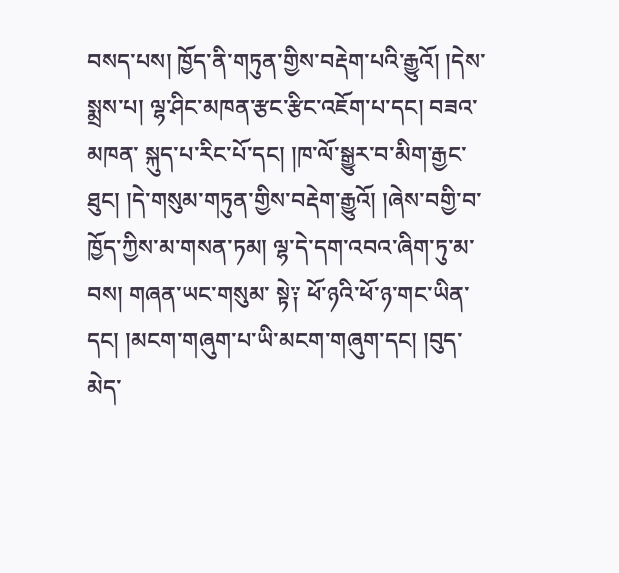བསད་པས། ཁྱོད་ནི་གཏུན་གྱིས་བརྡེག་པའི་རྒྱུའོ། །དེས་སྨྲས་པ། ལྷ་ཤིང་མཁན་རྩང་རྩིང་འཇོག་པ་དང། བཟའ་མཁན་ སྐུད་པ་རིང་པོ་དང། །ཁ་ལོ་སྒྱུར་བ་མིག་རྒྱང་ཐུང། །དེ་གསུམ་གཏུན་གྱིས་བརྡེག་རྒྱུའོ། །ཞེས་བགྱི་བ་ཁྱོད་ཀྱིས་མ་གསན་ཏམ། ལྷ་དེ་དག་འབའ་ཞིག་ཏུ་མ་བས། གཞན་ཡང་གསུམ་ སྟེ༑ ཕོ་ཉའི་ཕོ་ཉ་གང་ཡིན་དང། །མངག་གཞུག་པ་ཡི་མངག་གཞུག་དང། །བུད་མེད་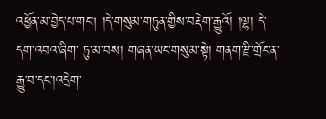འཕྱོན་མ་བྱེད་པ་གང། །དེ་གསུམ་གཏུན་གྱིས་བརྡེག་རྒྱུའོ། །ལྷ། དེ་དག་འབའ་ཞིག་ ཏུ་མ་བས། གཞན་ཡང་གསུམ་སྟེ། གནག་རྫི་གྲོང་ན་རྒྱུ་བ་དང་།འདྲེག་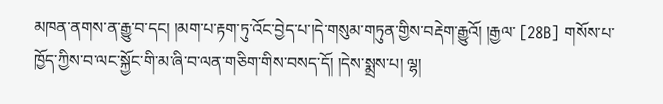མཁན་ནགས་ན་རྒྱུ་བ་དང། །མག་པ་རྟག་ཏུ་འོང་བྱེད་པ་།དེ་གསུམ་གཏུན་གྱིས་བརྡེག་རྒྱུའོ། །རྒྱལ་ [28B] གསོས་པ་ཁྱོད་ཀྱིས་བ་ལང་སྐྱོང་གི་མ་ཞི་བ་ལན་གཅིག་གིས་བསད་དོ། །དེས་སྨྲས་པ། ལྷ།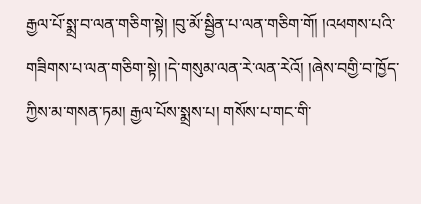རྒྱལ་པོ་སྨྲ་བ་ལན་གཅིག་སྟེ། །བུ་མོ་སྦྱིན་པ་ལན་གཅིག་གོ། །འཕགས་པའི་ གཟིགས་པ་ལན་གཅིག་སྟེ། །དེ་གསུམ་ལན་རེ་ལན་རེའོ། །ཞེས་བགྱི་བ་ཁྱོད་ཀྱིས་མ་གསན་ཏམ། རྒྱལ་པོས་སྨྲས་པ། གསོས་པ་གང་གི་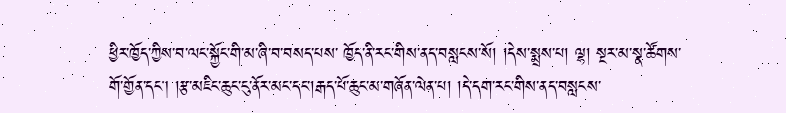ཕྱིར་ཁྱོད་ཀྱིས་བ་ལང་སྐྱོང་གི་མ་ཞི་བ་བསད་པས་ ཁྱོད་ནི་རང་གིས་ནད་བསླངས་སོ། །དེས་སྨྲས་པ། ལྷ། སྔར་མ་སྣ་ཚོགས་གོ་གྱོན་དང། །རྩ་མཇིང་ཆུང་ངུ་ནོར་མང་དང་།རྒད་པོ་ཆུང་མ་གཞོན་ལེན་པ། །དེ་དག་རང་གིས་ནད་བསླངས་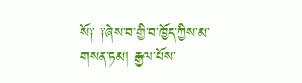སོ༑ ༑ཞེས་བ་གྱི་བ་ཁྱོད་ཀྱིས་མ་གསན་ཏམ། རྒྱལ་པོས་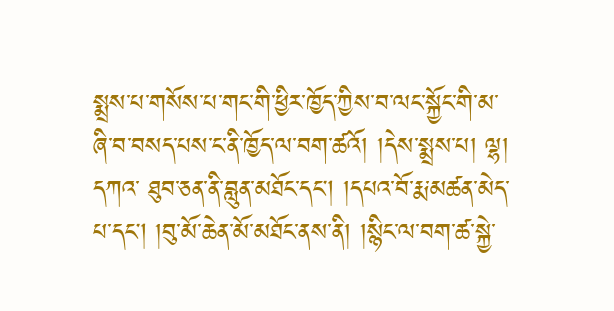སྨྲས་པ་གསོས་པ་གང་གི་ཕྱིར་ཁྱོད་ཀྱིས་བ་ལང་སྐྱོང་གི་མ་ཞི་བ་བསད་པས་ང་ནི་ཁྱོད་ལ་བག་ཚའོ། །དེས་སྨྲས་པ། ལྷ། དཀའ་ ཐུབ་ཅན་ནི་བླུན་མཐོང་དང། །དཔའ་བོ་རྨ་མཚན་མེད་པ་དང། །བུ་མོ་ཆེན་མོ་མཐོང་ནས་ནི། །སྙིང་ལ་བག་ཚ་སྐྱེ་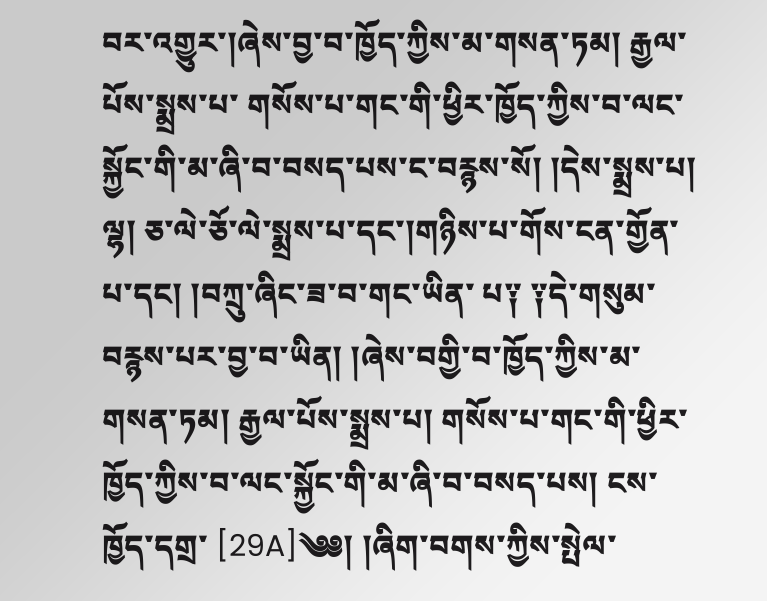བར་འགྱུར་།ཞེས་བྱ་བ་ཁྱོད་ཀྱིས་མ་གསན་ཏམ། རྒྱལ་པོས་སྨྲས་པ་ གསོས་པ་གང་གི་ཕྱིར་ཁྱོད་ཀྱིས་བ་ལང་སྐྱོང་གི་མ་ཞི་བ་བསད་པས་ང་བརྙས་སོ། །དེས་སྨྲས་པ། ལྷ། ཅ་ལེ་ཅོ་ལེ་སྨྲས་པ་དང་།གཉིས་པ་གོས་ངན་གྱོན་པ་དང། །བཀྲུ་ཞིང་ཟ་བ་གང་ཡིན་ པ༑ ༑དེ་གསུམ་བརྙས་པར་བྱ་བ་ཡིན། །ཞེས་བགྱི་བ་ཁྱོད་ཀྱིས་མ་གསན་ཏམ། རྒྱལ་པོས་སྨྲས་པ། གསོས་པ་གང་གི་ཕྱིར་ཁྱོད་ཀྱིས་བ་ལང་སྐྱོང་གི་མ་ཞི་བ་བསད་པས། ངས་ཁྱོད་དགྲ་ [29A]༄༅། །ཞིག་བགས་ཀྱིས་སྤེལ་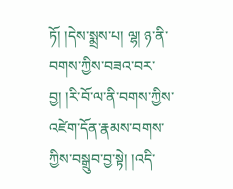ཏོ། །དེས་སྨྲས་པ། ལྷ། ཉ་ནི་བགས་ཀྱིས་བཟའ་བར་བྱ། །རི་བོ་ལ་ནི་བགས་ཀྱིས་འཛེག་དོན་རྣམས་བགས་ཀྱིས་བསྒྲུབ་བྱ་སྟེ། །འདི་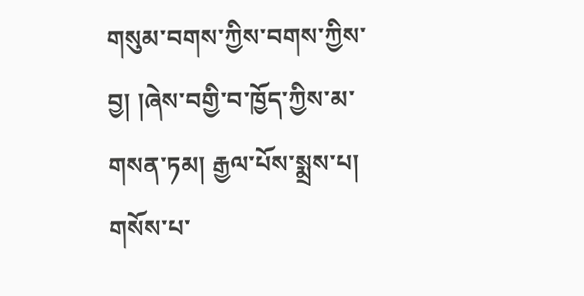གསུམ་བགས་ཀྱིས་བགས་ཀྱིས་བྱ། །ཞེས་བགྱི་བ་ཁྱོད་ཀྱིས་མ་གསན་ཏམ། རྒྱལ་པོས་སྨྲས་པ། གསོས་པ་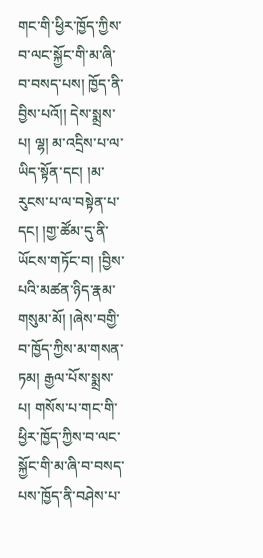གང་གི་ཕྱིར་ཁྱོད་ཀྱིས་བ་ལང་སྐྱོང་གི་མ་ཞི་བ་བསད་པས། ཁྱོད་ནི་བྱིས་པའོ།། དེས་སྨྲས་པ། ལྷ། མ་འདྲིས་པ་ལ་ཡིད་སྟོན་དང། །མ་རུངས་པ་ལ་བསྟེན་པ་དང། །གྱ་ཚོམ་དུ་ནི་ཡོངས་གཏོང་བ། །བྱིས་པའི་མཚན་ཉིད་རྣམ་གསུམ་མོ། །ཞེས་བགྱི་བ་ཁྱོད་ཀྱིས་མ་གསན་ ཏམ། རྒྱལ་པོས་སྨྲས་པ། གསོས་པ་གང་གི་ཕྱིར་ཁྱོད་ཀྱིས་བ་ལང་སྐྱོང་གི་མ་ཞི་བ་བསད་པས་ཁྱོད་ནི་བཤེས་པ་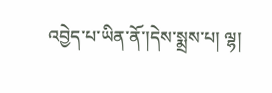འབྱེད་པ་ཡིན་ནོ་།དེས་སྨྲས་པ། ལྷ།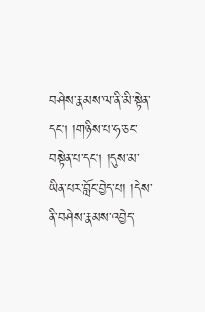བཤེས་རྣམས་ལ་ནི་མི་སྟེན་ དང། །གཉིས་པ་ཧ་ཅང་བསྟེན་པ་དང། །དུས་མ་ཡིན་པར་བློང་བྱེད་པ། །དེས་ནི་བཤེས་རྣམས་འབྱེད་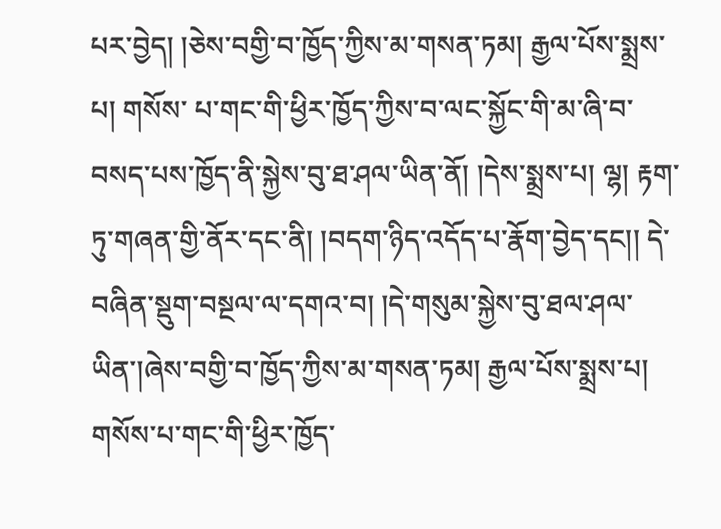པར་བྱེད། །ཅེས་བགྱི་བ་ཁྱོད་ཀྱིས་མ་གསན་ཏམ། རྒྱལ་པོས་སྨྲས་པ། གསོས་ པ་གང་གི་ཕྱིར་ཁྱོད་ཀྱིས་བ་ལང་སྐྱོང་གི་མ་ཞི་བ་བསད་པས་ཁྱོད་ནི་སྐྱེས་བུ་ཐ་ཤལ་ཡིན་ནོ། །དེས་སྨྲས་པ། ལྷ། རྟག་ཏུ་གཞན་གྱི་ནོར་དང་ནི། །བདག་ཉིད་འདོད་པ་རྣོག་བྱེད་དང།། དེ་བཞིན་སྡུག་བསྔལ་ལ་དགའ་བ། །དེ་གསུམ་སྐྱེས་བུ་ཐལ་ཤལ་ཡིན་།ཞེས་བགྱི་བ་ཁྱོད་ཀྱིས་མ་གསན་ཏམ། རྒྱལ་པོས་སྨྲས་པ། གསོས་པ་གང་གི་ཕྱིར་ཁྱོད་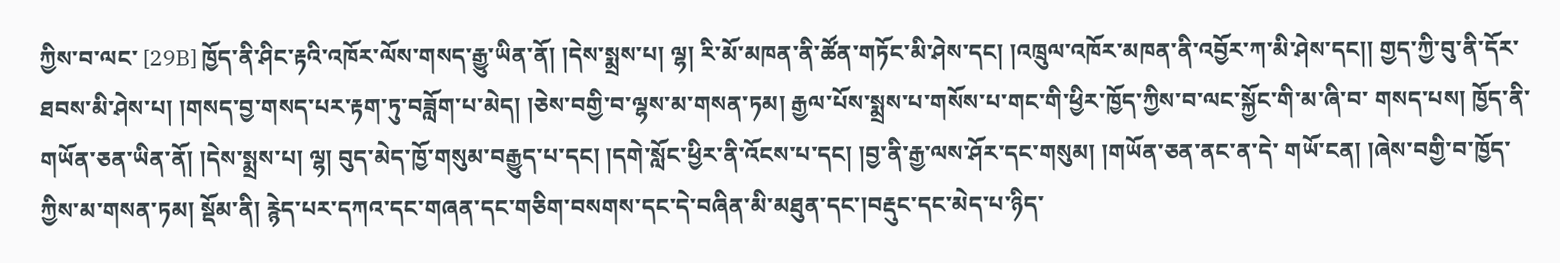ཀྱིས་བ་ལང་ [29B] ཁྱོད་ནི་ཤིང་རྟའི་འཁོར་ལོས་གསད་རྒྱུ་ཡིན་ནོ། །དེས་སྨྲས་པ། ལྷ། རི་མོ་མཁན་ནི་ཚོན་གཏོང་མི་ཤེས་དང། །འཁྲུལ་འཁོར་མཁན་ནི་འབྱོར་ཀ་མི་ཤེས་དང།། གྱད་ཀྱི་བུ་ནི་དོར་ཐབས་མི་ཤེས་པ། །གསད་བྱ་གསད་པར་རྟག་ཏུ་བཟློག་པ་མེད། །ཅེས་བགྱི་བ་ལྷས་མ་གསན་ཏམ། རྒྱལ་པོས་སྨྲས་པ་གསོས་པ་གང་གི་ཕྱིར་ཁྱོད་ཀྱིས་བ་ལང་སྐྱོང་གི་མ་ཞི་བ་ གསད་པས། ཁྱོད་ནི་གཡོན་ཅན་ཡིན་ནོ། །དེས་སྨྲས་པ། ལྷ། བུད་མེད་ཁྱོ་གསུམ་བརྒྱུད་པ་དང། །དགེ་སློང་ཕྱིར་ནི་འོངས་པ་དང། །བྱ་ནི་རྒྱ་ལས་ཤོར་དང་གསུམ། །གཡོན་ཅན་ནང་ན་དེ་ གཡོ་ངན། །ཞེས་བགྱི་བ་ཁྱོད་ཀྱིས་མ་གསན་ཏམ། སྡོམ་ནི། རྙེད་པར་དཀའ་དང་གཞན་དང་གཅིག་བསགས་དང་དེ་བཞིན་མི་མཐུན་དང་།བརྡུང་དང་མེད་པ་ཉིད་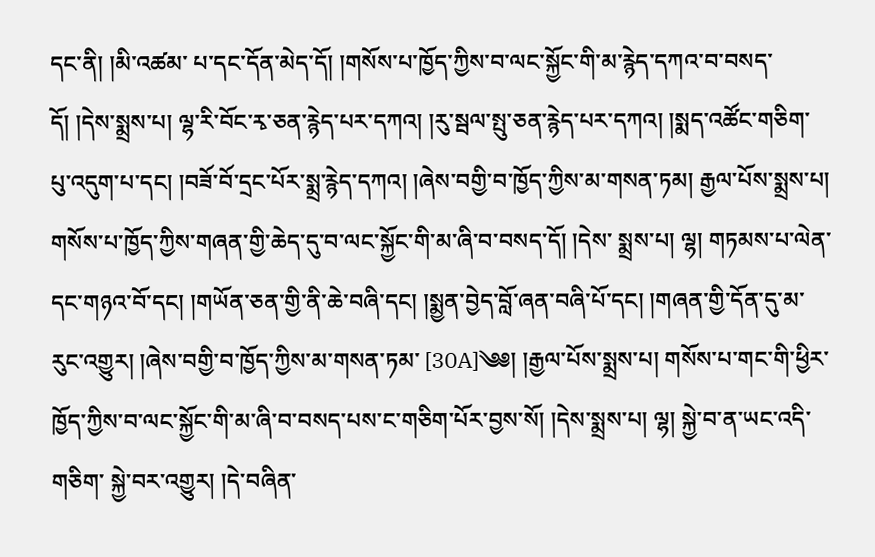དང་ནི། །མི་འཚམ་ པ་དང་དོན་མེད་དོ། །གསོས་པ་ཁྱོད་ཀྱིས་བ་ལང་སྐྱོང་གི་མ་རྙེད་དཀའ་བ་བསད་དོ། །དེས་སྨྲས་པ། ལྷ་རི་བོང་རྭ་ཅན་རྙེད་པར་དཀའ། །རུ་སྦལ་སྤུ་ཅན་རྙེད་པར་དཀའ། །སྨད་འཚོང་གཅིག་ པུ་འདུག་པ་དང། །བཟོ་བོ་དྲང་པོར་སྨྲ་རྙེད་དཀའ། །ཞེས་བགྱི་བ་ཁྱོད་ཀྱིས་མ་གསན་ཏམ། རྒྱལ་པོས་སྨྲས་པ། གསོས་པ་ཁྱོད་ཀྱིས་གཞན་གྱི་ཆེད་དུ་བ་ལང་སྐྱོང་གི་མ་ཞི་བ་བསད་དོ། །དེས་ སྨྲས་པ། ལྷ། གཏམས་པ་ལེན་དང་གཉའ་བོ་དང། །གཡོན་ཅན་གྱི་ནི་ཆེ་བཞི་དང། །སྨྱན་བྱེད་བློ་ཞན་བཞི་པོ་དང། །གཞན་གྱི་དོན་དུ་མ་རུང་འགྱུར། །ཞེས་བགྱི་བ་ཁྱོད་ཀྱིས་མ་གསན་ཏམ་ [30A]༄༅། །རྒྱལ་པོས་སྨྲས་པ། གསོས་པ་གང་གི་ཕྱིར་ཁྱོད་ཀྱིས་བ་ལང་སྐྱོང་གི་མ་ཞི་བ་བསད་པས་ང་གཅིག་པོར་བྱས་སོ། །དེས་སྨྲས་པ། ལྷ། སྐྱེ་བ་ན་ཡང་འདི་གཅིག་ སྐྱེ་བར་འགྱུར། །དེ་བཞིན་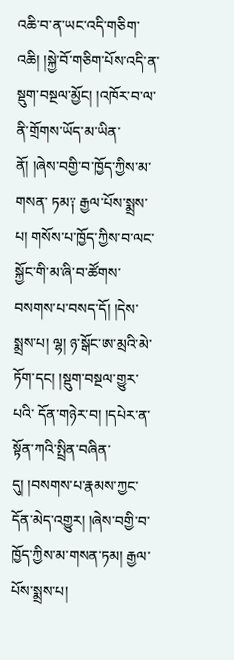འཆི་བ་ན་ཡང་འདི་གཅིག་འཆི། །སྐྱེ་བོ་གཅིག་པོས་འདི་ན་སྡུག་བསྔལ་མྱོང། །འཁོར་བ་ལ་ནི་གྲོགས་ཡོད་མ་ཡིན་ནོ། །ཞེས་བགྱི་བ་ཁྱོད་ཀྱིས་མ་གསན་ ཏམ༑ རྒྱལ་པོས་སྨྲས་པ། གསོས་པ་ཁྱོད་ཀྱིས་བ་ལང་སྐྱོང་གི་མ་ཞི་བ་ཚོགས་བསགས་པ་བསད་དོ། །དེས་སྨྲས་པ། ལྷ། ཉ་སྒོང་ཨ་མྲའི་མེ་ཏོག་དང། །སྡུག་བསྔལ་གྱུར་པའི་ དོན་གཉེར་བ། །དཔེར་ན་སྟོན་ཀའི་སྤྲིན་བཞིན་དུ། །བསགས་པ་རྣམས་ཀྱང་དོན་མེད་འགྱུར། །ཞེས་བགྱི་བ་ཁྱོད་ཀྱིས་མ་གསན་ཏམ། རྒྱལ་པོས་སྨྲས་པ།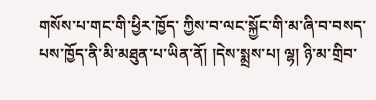གསོས་པ་གང་གི་ཕྱིར་ཁྱོད་ ཀྱིས་བ་ལང་སྐྱོང་གི་མ་ཞི་བ་བསད་པས་ཁྱོད་ནི་མི་མཐུན་པ་ཡིན་ནོ། །དེས་སྨྲས་པ། ལྷ། ཉི་མ་གྲིབ་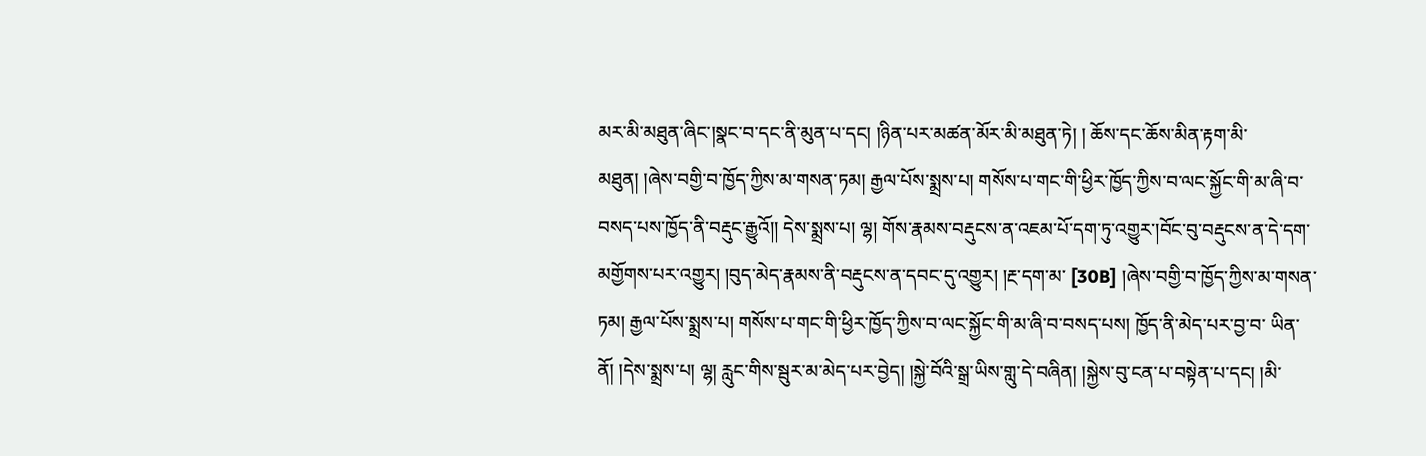མར་མི་མཐུན་ཞིང་།སྣང་བ་དང་ནི་མུན་པ་དང། །ཉིན་པར་མཚན་མོར་མི་མཐུན་ཏེ། ། ཆོས་དང་ཆོས་མིན་རྟག་མི་མཐུན། །ཞེས་བགྱི་བ་ཁྱོད་ཀྱིས་མ་གསན་ཏམ། རྒྱལ་པོས་སྨྲས་པ། གསོས་པ་གང་གི་ཕྱིར་ཁྱོད་ཀྱིས་བ་ལང་སྐྱོང་གི་མ་ཞི་བ་བསད་པས་ཁྱོད་ནི་བརྡུང་རྒྱུའོ།། དེས་སྨྲས་པ། ལྷ། གོས་རྣམས་བརྡུངས་ན་འཇམ་པོ་དག་ཏུ་འགྱུར་།བོང་བུ་བརྡུངས་ན་དེ་དག་མགྱོགས་པར་འགྱུར། །བུད་མེད་རྣམས་ནི་བརྡུངས་ན་དབང་དུ་འགྱུར། །རྔ་དག་མ་ [30B] །ཞེས་བགྱི་བ་ཁྱོད་ཀྱིས་མ་གསན་ཏམ། རྒྱལ་པོས་སྨྲས་པ། གསོས་པ་གང་གི་ཕྱིར་ཁྱོད་ཀྱིས་བ་ལང་སྐྱོང་གི་མ་ཞི་བ་བསད་པས། ཁྱོད་ནི་མེད་པར་བྱ་བ་ ཡིན་ནོ། །དེས་སྨྲས་པ། ལྷ། རླུང་གིས་སྦུར་མ་མེད་པར་བྱེད། །སྐྱེ་བོའི་སྒྲ་ཡིས་གླུ་དེ་བཞིན། །སྐྱེས་བུ་ངན་པ་བསྟེན་པ་དང། །མི་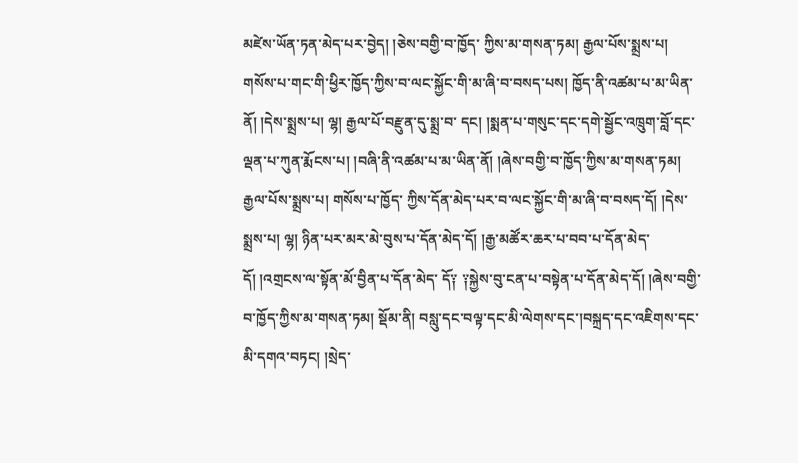མཛེས་ཡོན་ཏན་མེད་པར་བྱེད། །ཅེས་བགྱི་བ་ཁྱོད་ ཀྱིས་མ་གསན་ཏམ། རྒྱལ་པོས་སྨྲས་པ། གསོས་པ་གང་གི་ཕྱིར་ཁྱོད་ཀྱིས་བ་ལང་སྐྱོང་གི་མ་ཞི་བ་བསད་པས། ཁྱོད་ནི་འཚམ་པ་མ་ཡིན་ནོ། །དེས་སྨྲས་པ། ལྷ། རྒྱལ་པོ་བརྫུན་དུ་སྨྲ་བ་ དང། །སྨན་པ་གསུང་དང་དགེ་སྦྱོང་འཁྲུག་བློ་དང་ལྡན་པ་ཀུན་རྨོངས་པ། །བཞི་ནི་འཚམ་པ་མ་ཡིན་ནོ། །ཞེས་བགྱི་བ་ཁྱོད་ཀྱིས་མ་གསན་ཏམ། རྒྱལ་པོས་སྨྲས་པ། གསོས་པ་ཁྱོད་ ཀྱིས་དོན་མེད་པར་བ་ལང་སྐྱོང་གི་མ་ཞི་བ་བསད་དོ། །དེས་སྨྲས་པ། ལྷ། ཉིན་པར་མར་མེ་བུས་པ་དོན་མེད་དོ། །རྒྱ་མཚོར་ཆར་པ་བབ་པ་དོན་མེད་དོ། །འགྲངས་ལ་སྟོན་མོ་བྱིན་པ་དོན་མེད་ དོ༑ ༑སྐྱེས་བུ་ངན་པ་བསྟེན་པ་དོན་མེད་དོ། །ཞེས་བགྱི་བ་ཁྱོད་ཀྱིས་མ་གསན་ཏམ། སྡོམ་ནི། བསླུ་དང་བལྟ་དང་མི་ལེགས་དང་།བསྐྲད་དང་འཇིགས་དང་མི་དགའ་བཏང། །སྲེད་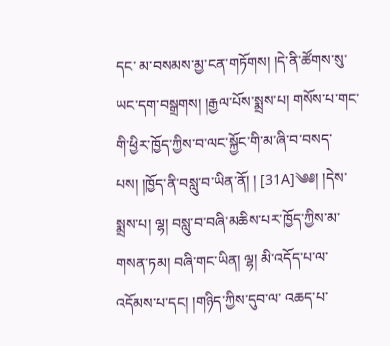དང་ མ་བསམས་མྱ་ངན་གཏོགས། །དེ་ནི་ཚོགས་སུ་ཡང་དག་བསྒྲགས། །རྒྱལ་པོས་སྨྲས་པ། གསོས་པ་གང་གི་ཕྱིར་ཁྱོད་ཀྱིས་བ་ལང་སྐྱོང་གི་མ་ཞི་བ་བསད་པས། །ཁྱོད་ནི་བསླུ་བ་ཡིན་ནོ། ། [31A]༄༅། །དེས་སྨྲས་པ། ལྷ། བསླུ་བ་བཞི་མཆིས་པར་ཁྱོད་ཀྱིས་མ་གསན་ཏམ། བཞི་གང་ཡིན། ལྷ། མི་འདོད་པ་ལ་འདོམས་པ་དང། །གཉིད་ཀྱིས་དུབ་ལ་ འཆད་པ་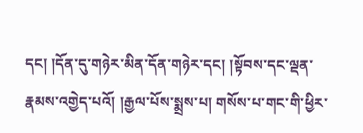དང། །དོན་དུ་གཉེར་མིན་དོན་གཉེར་དང། །སྟོབས་དང་ལྡན་རྣམས་འགྱེད་པའོ། །རྒྱལ་པོས་སྨྲས་པ། གསོས་པ་གང་གི་ཕྱིར་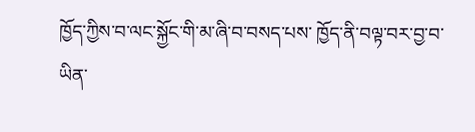ཁྱོད་ཀྱིས་བ་ལང་སྐྱོང་གི་མ་ཞི་བ་བསད་པས་ ཁྱོད་ནི་བལྟ་བར་བྱ་བ་ཡིན་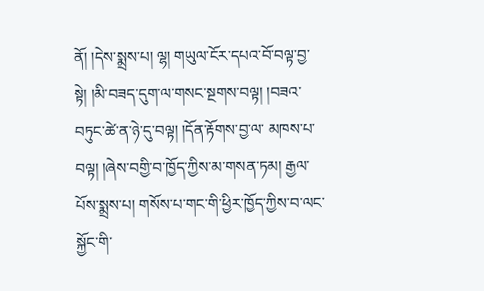ནོ། །དེས་སྨྲས་པ། ལྷ། གཡུལ་ངོར་དཔའ་བོ་བལྟ་བྱ་སྟེ། །མི་བཟད་དུག་ལ་གསང་སྔགས་བལྟ། །བཟའ་བཏུང་ཚེ་ན་ཉེ་དུ་བལྟ། །དོན་རྟོགས་བྱ་ལ་ མཁས་པ་བལྟ། །ཞེས་བགྱི་བ་ཁྱོད་ཀྱིས་མ་གསན་ཏམ། རྒྱལ་པོས་སྨྲས་པ། གསོས་པ་གང་གི་ཕྱིར་ཁྱོད་ཀྱིས་བ་ལང་སྐྱོང་གི་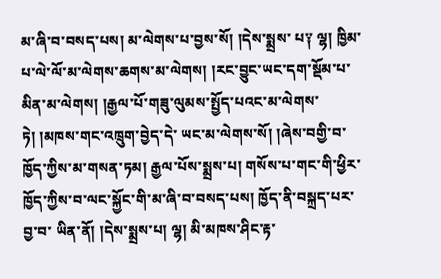མ་ཞི་བ་བསད་པས། མ་ལེགས་པ་བྱས་སོ། །དེས་སྨྲས་ པ༑ ལྷ། ཁྱིམ་པ་ལེ་ལོ་མ་ལེགས་ཆགས་མ་ལེགས། །རང་བྱུང་ཡང་དག་སྡོམ་པ་མིན་མ་ལེགས། །རྒྱལ་པོ་གཟུ་ལུམས་སྤྱོད་པའང་མ་ལེགས་ཏེ། །མཁས་གང་འཁྲུག་བྱེད་དེ་ ཡང་མ་ལེགས་སོ། །ཞེས་བགྱི་བ་ཁྱོད་ཀྱིས་མ་གསན་ཏམ། རྒྱལ་པོས་སྨྲས་པ། གསོས་པ་གང་གི་ཕྱིར་ཁྱོད་ཀྱིས་བ་ལང་སྐྱོང་གི་མ་ཞི་བ་བསད་པས། ཁྱོད་ནི་བསྐྲད་པར་བྱ་བ་ ཡིན་ནོ། །དེས་སྨྲས་པ། ལྷ། མི་མཁས་ཤིང་རྟ་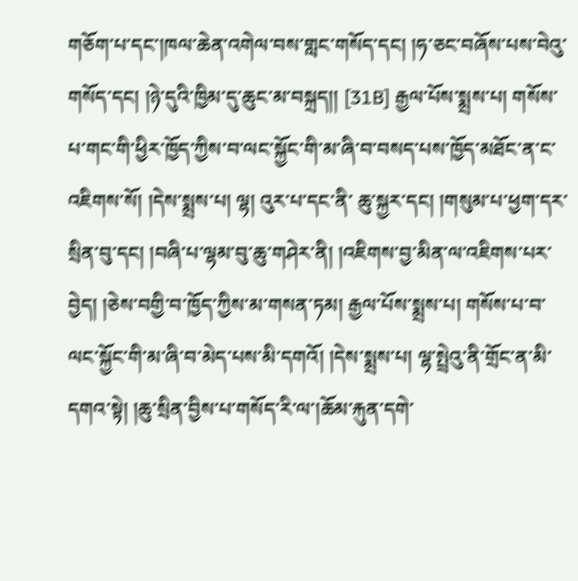གཅོག་པ་དང་།ཁལ་ཆེན་འགེལ་བས་གླང་གསོད་དང། །ཧ་ཅང་བཞོས་པས་བེའུ་གསོད་དང། །ཉེ་དུའི་ཁྱིམ་དུ་ཆུང་མ་བསྐྲད།། [31B] རྒྱལ་པོས་སྨྲས་པ། གསོས་པ་གང་གི་ཕྱིར་ཁྱོད་ཀྱིས་བ་ལང་སྐྱོང་གི་མ་ཞི་བ་བསད་པས་ཁྱོད་མཐོང་ན་ང་འཇིགས་སོ། །དེས་སྨྲས་པ། ལྷ། འུར་པ་དང་ནི་ ཆུ་སྐྱར་དང། །གསུམ་པ་ཕྱག་དར་སྲིན་བུ་དང། །བཞི་པ་ལྷམ་བུ་ཆུ་གཤེར་ནི། །འཇིགས་བྱ་མིན་ལ་འཇིགས་པར་བྱེད། །ཅེས་བགྱི་བ་ཁྱོད་ཀྱིས་མ་གསན་ཏམ། རྒྱལ་པོས་སྨྲས་པ། གསོས་པ་བ་ ལང་སྐྱོང་གི་མ་ཞི་བ་མེད་པས་མི་དགའོ། །དེས་སྨྲས་པ། ལྷ་སྤྲེའུ་ནི་གྲོང་ན་མི་དགའ་སྟེ། །ཆུ་སྲིན་བྱིས་པ་གསོད་རི་ལ་།ཆོམ་རྐུན་དགེ་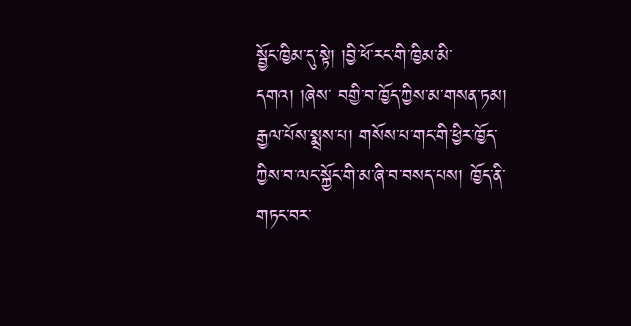སྦྱོང་ཁྱིམ་དུ་སྟེ། །བྱི་ཕོ་རང་གི་ཁྱིམ་མི་དགའ། །ཞེས་ བགྱི་བ་ཁྱོད་ཀྱིས་མ་གསན་ཏམ། རྒྱལ་པོས་སྨྲས་པ། གསོས་པ་གང་གི་ཕྱིར་ཁྱོད་ཀྱིས་བ་ལང་སྐྱོང་གི་མ་ཞི་བ་བསད་པས། ཁྱོད་ནི་གཏང་བར་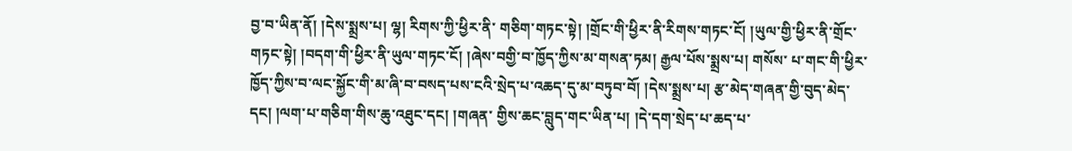བྱ་བ་ཡིན་ནོ། །དེས་སྨྲས་པ། ལྷ། རིགས་ཀྱི་ཕྱིར་ནི་ གཅིག་གཏང་སྟེ། །གྲོང་གི་ཕྱིར་ནི་རིགས་གཏང་ངོ། །ཡུལ་གྱི་ཕྱིར་ནི་གྲོང་གཏང་སྟེ། །བདག་གི་ཕྱིར་ནི་ཡུལ་གཏང་ངོ། །ཞེས་བགྱི་བ་ཁྱོད་ཀྱིས་མ་གསན་ཏམ། རྒྱལ་པོས་སྨྲས་པ། གསོས་ པ་གང་གི་ཕྱིར་ཁྱོད་ཀྱིས་བ་ལང་སྐྱོང་གི་མ་ཞི་བ་བསད་པས་ངའི་སྲེད་པ་འཆད་དུ་མ་བཏུབ་བོ། །དེས་སྨྲས་པ། རྩ་མེད་གཞན་གྱི་བུད་མེད་དང། །ལག་པ་གཅིག་གིས་ཆུ་འཐུང་དང། །གཞན་ གྱིས་ཆང་བླུད་གང་ཡིན་པ། །དེ་དག་སྲེད་པ་ཆད་པ་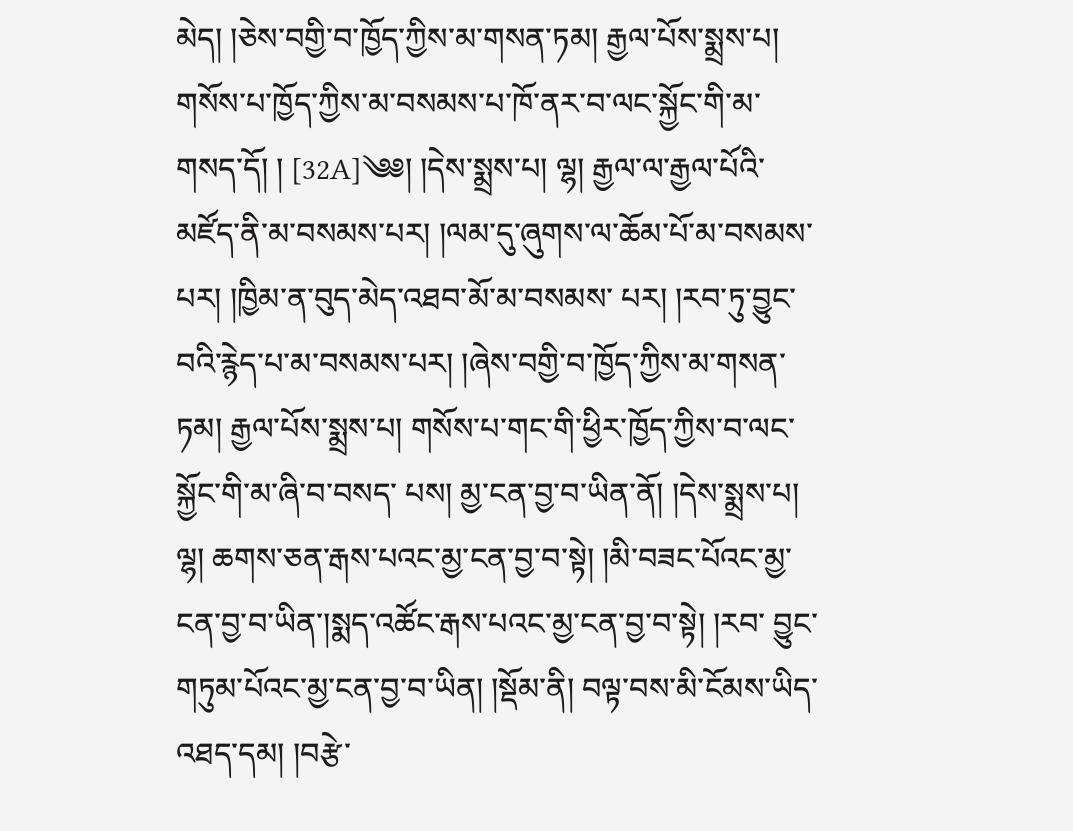མེད། །ཅེས་བགྱི་བ་ཁྱོད་ཀྱིས་མ་གསན་ཏམ། རྒྱལ་པོས་སྨྲས་པ། གསོས་པ་ཁྱོད་ཀྱིས་མ་བསམས་པ་ཁོ་ནར་བ་ལང་སྐྱོང་གི་མ་གསད་དོ། ། [32A]༄༅། །དེས་སྨྲས་པ། ལྷ། རྒྱལ་ལ་རྒྱལ་པོའི་མཛོད་ནི་མ་བསམས་པར། །ལམ་དུ་ཞུགས་ལ་ཆོམ་པོ་མ་བསམས་པར། །ཁྱིམ་ན་བུད་མེད་འཐབ་མོ་མ་བསམས་ པར། །རབ་ཏུ་བྱུང་བའི་རྙེད་པ་མ་བསམས་པར། །ཞེས་བགྱི་བ་ཁྱོད་ཀྱིས་མ་གསན་ཏམ། རྒྱལ་པོས་སྨྲས་པ། གསོས་པ་གང་གི་ཕྱིར་ཁྱོད་ཀྱིས་བ་ལང་སྐྱོང་གི་མ་ཞི་བ་བསད་ པས། མྱ་ངན་བྱ་བ་ཡིན་ནོ། །དེས་སྨྲས་པ། ལྷ། ཆགས་ཅན་རྒས་པའང་མྱ་ངན་བྱ་བ་སྟེ། །མི་བཟང་པོའང་མྱ་ངན་བྱ་བ་ཡིན་།སྨད་འཚོང་རྒས་པའང་མྱ་ངན་བྱ་བ་སྟེ། །རབ་ བྱུང་གཏུམ་པོའང་མྱ་ངན་བྱ་བ་ཡིན། །སྡོམ་ནི། བལྟ་བས་མི་ངོམས་ཡིད་འཐད་དམ། །བརྩེ་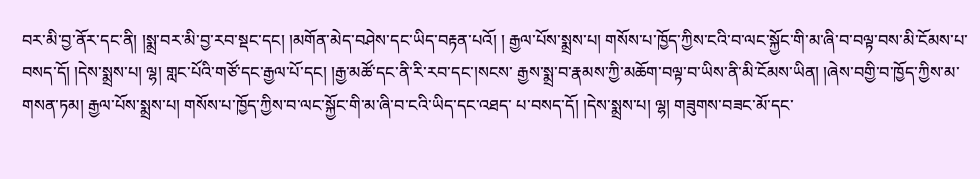བར་མི་བྱ་ནོར་དང་ནི། །སྨྲ་བར་མི་བྱ་རབ་སྡང་དང། །མགོན་མེད་བཤེས་དང་ཡིད་བརྟན་པའོ། ། རྒྱལ་པོས་སྨྲས་པ། གསོས་པ་ཁྱོད་ཀྱིས་ངའི་བ་ལང་སྐྱོང་གི་མ་ཞི་བ་བལྟ་བས་མི་ངོམས་པ་བསད་དོ། །དེས་སྨྲས་པ། ལྷ། གླང་པོའི་གཙོ་དང་རྒྱལ་པོ་དང། །རྒྱ་མཚོ་དང་ནི་རི་རབ་དང་།སངས་ རྒྱས་སྨྲ་བ་རྣམས་ཀྱི་མཆོག་བལྟ་བ་ཡིས་ནི་མི་ངོམས་ཡིན། །ཞེས་བགྱི་བ་ཁྱོད་ཀྱིས་མ་གསན་ཏམ། རྒྱལ་པོས་སྨྲས་པ། གསོས་པ་ཁྱོད་ཀྱིས་བ་ལང་སྐྱོང་གི་མ་ཞི་བ་ངའི་ཡིད་དང་འཐད་ པ་བསད་དོ། །དེས་སྨྲས་པ། ལྷ། གཟུགས་བཟང་མོ་དང་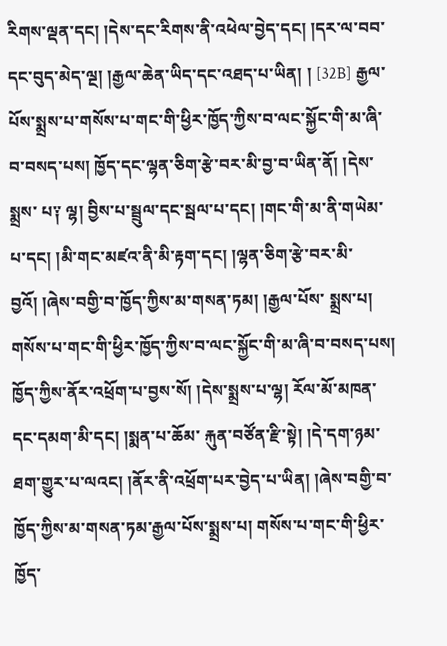རིགས་ལྡན་དང། །དེས་དང་རིགས་ནི་འཕེལ་བྱེད་དང། །དར་ལ་བབ་དང་བུད་མེད་ལྔ། །རྒྱལ་ཆེན་ཡིད་དང་འཐད་པ་ཡིན། ། [32B] རྒྱལ་པོས་སྨྲས་པ་གསོས་པ་གང་གི་ཕྱིར་ཁྱོད་ཀྱིས་བ་ལང་སྐྱོང་གི་མ་ཞི་བ་བསད་པས། ཁྱོད་དང་ལྷན་ཅིག་རྩེ་བར་མི་བྱ་བ་ཡིན་ནོ། །དེས་སྨྲས་ པ༑ ལྷ། བྱིས་པ་སྦྲུལ་དང་སྦལ་པ་དང། །གང་གི་མ་ནི་གཡེམ་པ་དང། །མི་གང་མཛའ་ནི་མི་རྟག་དང། །ལྷན་ཅིག་རྩེ་བར་མི་བྱའོ། །ཞེས་བགྱི་བ་ཁྱོད་ཀྱིས་མ་གསན་ཏམ། །རྒྱལ་པོས་ སྨྲས་པ། གསོས་པ་གང་གི་ཕྱིར་ཁྱོད་ཀྱིས་བ་ལང་སྐྱོང་གི་མ་ཞི་བ་བསད་པས། ཁྱོད་ཀྱིས་ནོར་འཕྲོག་པ་བྱས་སོ། །དེས་སྨྲས་པ་ལྷ། རོལ་མོ་མཁན་དང་དམག་མི་དང། །སྨན་པ་ཆོམ་ རྐུན་བཙོན་རྫི་སྟེ། །དེ་དག་ཉམ་ཐག་གྱུར་པ་ལའང། །ནོར་ནི་འཕྲོག་པར་བྱེད་པ་ཡིན། །ཞེས་བགྱི་བ་ཁྱོད་ཀྱིས་མ་གསན་ཏམ་རྒྱལ་པོས་སྨྲས་པ། གསོས་པ་གང་གི་ཕྱིར་ཁྱོད་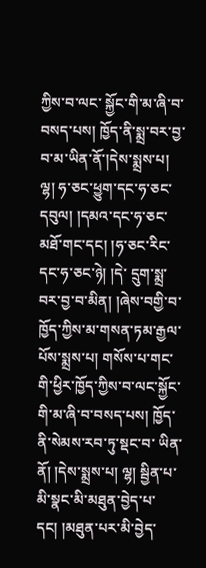ཀྱིས་བ་ལང་ སྐྱོང་གི་མ་ཞི་བ་བསད་པས། ཁྱོད་ནི་སྨྲ་བར་བྱ་བ་མ་ཡིན་ནོ་།དེས་སྨྲས་པ། ལྷ། ཧ་ཅང་ཕྱུག་དང་ཧ་ཅང་དབུལ། །དམའ་དང་ཧ་ཅང་མཐོ་གང་དང། །ཧ་ཅང་རིང་དང་ཧ་ཅང་ཉེ། །དེ་ དྲུག་སྨྲ་བར་བྱ་བ་མིན། །ཞེས་བགྱི་བ་ཁྱོད་ཀྱིས་མ་གསན་ཏམ་རྒྱལ་པོས་སྨྲས་པ། གསོས་པ་གང་གི་ཕྱིར་ཁྱོད་ཀྱིས་བ་ལང་སྐྱོང་གི་མ་ཞི་བ་བསད་པས། ཁྱོད་ནི་སེམས་རབ་ཏུ་སྡང་བ་ ཡིན་ནོ། །དེས་སྨྲས་པ། ལྷ། སྦྱིན་པ་མི་སྣང་མི་མཐུན་བྱེད་པ་དང། །མཐུན་པར་མི་བྱེད་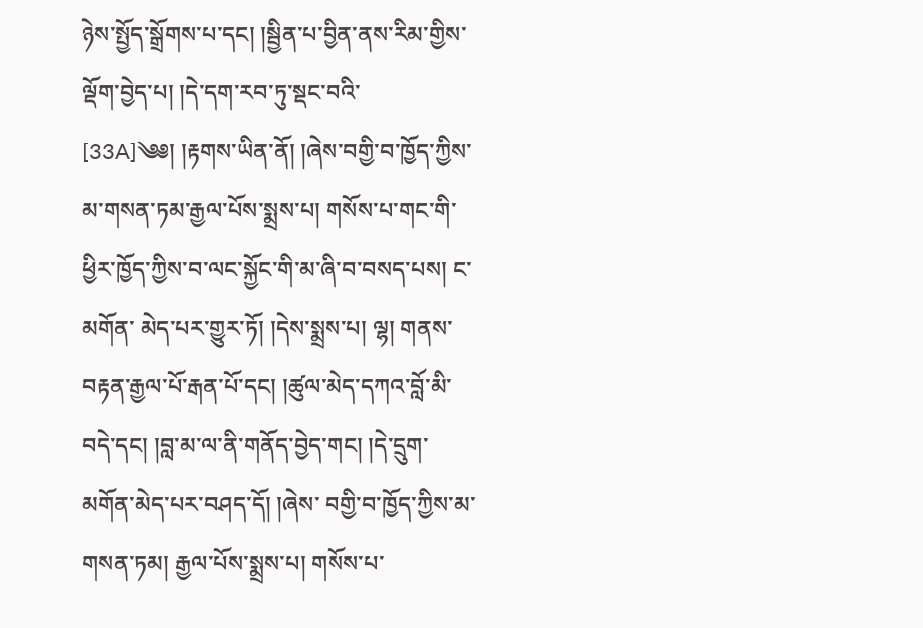ཉེས་སྤྱོད་སྒྲོགས་པ་དང། །སྦྱིན་པ་བྱིན་ནས་རིམ་གྱིས་ལྡོག་བྱེད་པ། །དེ་དག་རབ་ཏུ་སྡང་བའི་ [33A]༄༅། །རྟགས་ཡིན་ནོ། །ཞེས་བགྱི་བ་ཁྱོད་ཀྱིས་མ་གསན་ཏམ་རྒྱལ་པོས་སྨྲས་པ། གསོས་པ་གང་གི་ཕྱིར་ཁྱོད་ཀྱིས་བ་ལང་སྐྱོང་གི་མ་ཞི་བ་བསད་པས། ང་མགོན་ མེད་པར་གྱུར་ཏོ། །དེས་སྨྲས་པ། ལྷ། གནས་བརྟན་རྒྱལ་པོ་རྒན་པོ་དང། །ཚུལ་མེད་དཀའ་བློ་མི་བདེ་དང། །བླ་མ་ལ་ནི་གནོད་བྱེད་གང། །དེ་དྲུག་མགོན་མེད་པར་བཤད་དོ། །ཞེས་ བགྱི་བ་ཁྱོད་ཀྱིས་མ་གསན་ཏམ། རྒྱལ་པོས་སྨྲས་པ། གསོས་པ་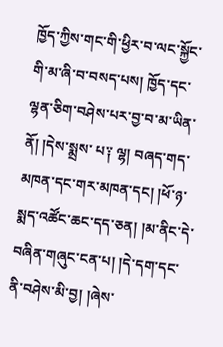ཁྱོད་ཀྱིས་གང་གི་ཕྱིར་བ་ལང་སྐྱོང་གི་མ་ཞི་བ་བསད་པས། ཁྱོད་དང་ལྷན་ཅིག་བཤེས་པར་བྱ་བ་མ་ཡིན་ནོ། །དེས་སྨྲས་ པ༑ ལྷ། བཞད་གད་མཁན་དང་གར་མཁན་དང། །ཕོ་ཉ་སྨད་འཚོང་ཆང་དད་ཅན། །མ་ནིང་དེ་བཞིན་གཞུང་ངན་པ། །དེ་དག་དང་ནི་བཤེས་མི་བྱ། །ཞེས་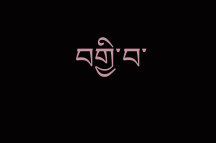བགྱི་བ་